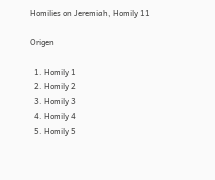Homilies on Jeremiah, Homily 11

Origen

  1. Homily 1
  2. Homily 2
  3. Homily 3
  4. Homily 4
  5. Homily 5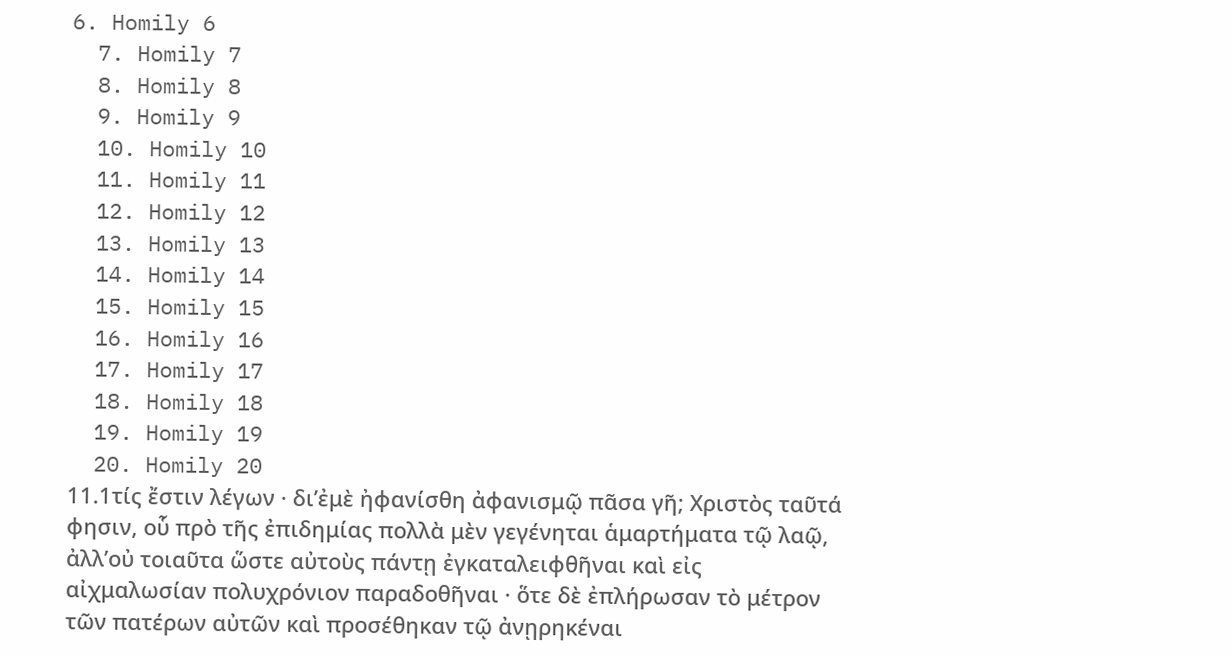6. Homily 6
  7. Homily 7
  8. Homily 8
  9. Homily 9
  10. Homily 10
  11. Homily 11
  12. Homily 12
  13. Homily 13
  14. Homily 14
  15. Homily 15
  16. Homily 16
  17. Homily 17
  18. Homily 18
  19. Homily 19
  20. Homily 20
11.1τίς ἔστιν λέγων · δι’ἐμὲ ἠφανίσθη ἀφανισμῷ πᾶσα γῆ; Χριστὸς ταῦτά φησιν, οὗ πρὸ τῆς ἐπιδημίας πολλὰ μὲν γεγένηται ἁμαρτήματα τῷ λαῷ, ἀλλ’οὐ τοιαῦτα ὥστε αὐτοὺς πάντῃ ἐγκαταλειφθῆναι καὶ εἰς αἰχμαλωσίαν πολυχρόνιον παραδοθῆναι · ὅτε δὲ ἐπλήρωσαν τὸ μέτρον τῶν πατέρων αὐτῶν καὶ προσέθηκαν τῷ ἀνῃρηκέναι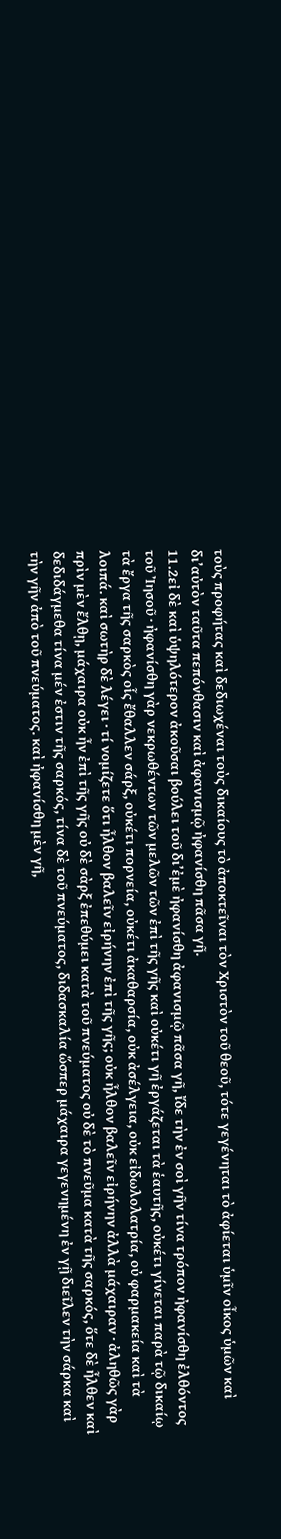τοὺς προφήτας καὶ δεδιωχέναι τοὺς δικαίους τὸ ἀποκτεῖναι τὸν Χριστὸν τοῦ θεοῦ, τότε γεγένηται τὸ ἀφίεται ὑμῖν οἶκος ὑμῶν καὶ δι’αὐτὸν ταῦτα πεπόνθασιν καὶ ἀφανισμῷ ἠφανίσθη πᾶσα γῆ.
11.2εἰ δὲ καὶ ὑψηλότερον ἀκοῦσαι βούλει τοῦ δι’ἐμὲ ἠφανίσθη ἀφανισμῷ πᾶσα γῆ, ἴδε τὴν ἐν σοὶ γῆν τίνα τρόπον ἠφανίσθη ἐλθόντος τοῦ Ἰησοῦ · ἠφανίσθη γὰρ νεκρωθέντων τῶν μελῶν τῶν ἐπὶ τῆς γῆς καὶ οὐκέτι γῆ ἐργάζεται τὰ ἑαυτῆς, οὐκέτι γίνεται παρὰ τῷ δικαίῳ τὰ ἔργα τῆς σαρκὸς οἷς ἔθαλλεν σάρξ, οὐκέτι πορνεία, οὐκέτι ἀκαθαρσία, οὐκ ἀσέλγεια, οὐκ εἰδωλολατρία, οὐ φαρμακεία καὶ τὰ λοιπά. καὶ σωτὴρ δὲ λέγει · τί νομίζετε ὅτι ἦλθον βαλεῖν εἰρήνην ἐπὶ τῆς γῆς; οὐκ ἦλθον βαλεῖν εἰρήνην ἀλλὰ μάχαιραν · ἀληθῶς γὰρ πρὶν μὲν ἔλθῃ, μάχαιρα οὐκ ἦν ἐπὶ τῆς γῆς οὐ δὲ σὰρξ ἐπεθύμει κατὰ τοῦ πνεύματος οὐ δὲ τὸ πνεῦμα κατὰ τῆς σαρκός, ὅτε δὲ ἦλθεν καὶ δεδιδάγμεθα τίνα μέν ἐστιν τῆς σαρκός, τίνα δὲ τοῦ πνεύματος, διδασκαλία ὥσπερ μάχαιρα γεγενημένη ἐν γῇ διεῖλεν τὴν σάρκα καὶ τὴν γῆν ἀπὸ τοῦ πνεύματος. καὶ ἠφανίσθη μὲν γῆ,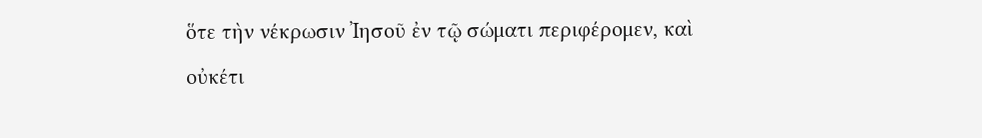ὅτε τὴν νέκρωσιν Ἰησοῦ ἐν τῷ σώματι περιφέρομεν, καὶ οὐκέτι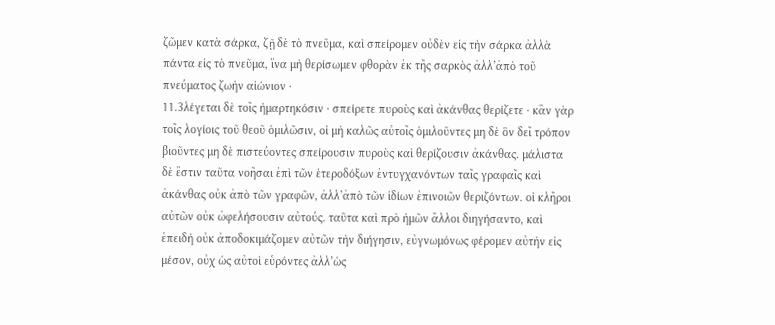ζῶμεν κατὰ σάρκα, ζῇ δὲ τὸ πνεῦμα, καὶ σπείρομεν οὐδὲν εἰς τὴν σάρκα ἀλλὰ πάντα εἰς τὸ πνεῦμα, ἵνα μὴ θερίσωμεν φθορὰν ἐκ τῆς σαρκὸς ἀλλ’ἀπὸ τοῦ πνεύματος ζωὴν αἰώνιον ·
11.3λέγεται δὲ τοῖς ἡμαρτηκόσιν · σπείρετε πυροὺς καὶ ἀκάνθας θερίζετε · κἂν γὰρ τοῖς λογίοις τοῦ θεοῦ ὁμιλῶσιν, οἱ μὴ καλῶς αὐτοῖς ὁμιλοῦντες μη δὲ ὃν δεῖ τρόπον βιοῦντες μη δὲ πιστεύοντες σπείρουσιν πυροὺς καὶ θερίζουσιν ἀκάνθας. μάλιστα δὲ ἔστιν ταῦτα νοῆσαι ἐπὶ τῶν ἑτεροδόξων ἐντυγχανόντων ταῖς γραφαῖς καὶ ἀκάνθας οὐκ ἀπὸ τῶν γραφῶν, ἀλλ’ἀπὸ τῶν ἰδίων ἐπινοιῶν θεριζόντων. οἱ κλῆροι αὐτῶν οὐκ ὠφελήσουσιν αὐτούς. ταῦτα καὶ πρὸ ἡμῶν ἄλλοι διηγήσαντο, καὶ ἐπειδὴ οὐκ ἀποδοκιμάζομεν αὐτῶν τὴν διήγησιν, εὐγνωμόνως φέρομεν αὐτὴν εἰς μέσον, οὐχ ὡς αὐτοὶ εὑρόντες ἀλλ’ὡς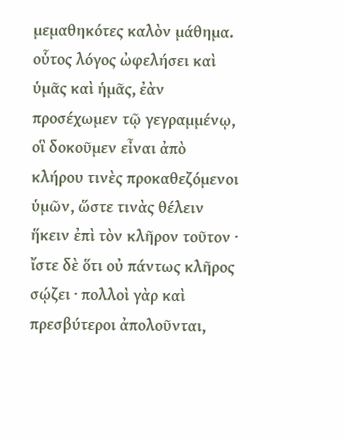μεμαθηκότες καλὸν μάθημα. οὗτος λόγος ὠφελήσει καὶ ὑμᾶς καὶ ἡμᾶς, ἐὰν προσέχωμεν τῷ γεγραμμένῳ, οἳ δοκοῦμεν εἶναι ἀπὸ κλήρου τινὲς προκαθεζόμενοι ὑμῶν, ὥστε τινὰς θέλειν ἥκειν ἐπὶ τὸν κλῆρον τοῦτον · ἴστε δὲ ὅτι οὐ πάντως κλῆρος σῴζει · πολλοὶ γὰρ καὶ πρεσβύτεροι ἀπολοῦνται,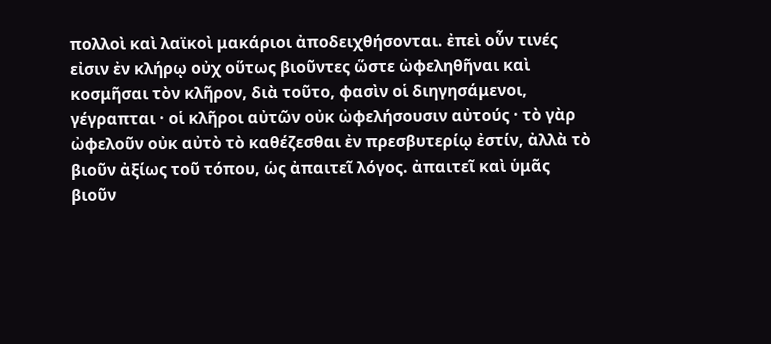πολλοὶ καὶ λαϊκοὶ μακάριοι ἀποδειχθήσονται. ἐπεὶ οὖν τινές εἰσιν ἐν κλήρῳ οὐχ οὕτως βιοῦντες ὥστε ὠφεληθῆναι καὶ κοσμῆσαι τὸν κλῆρον, διὰ τοῦτο, φασὶν οἱ διηγησάμενοι, γέγραπται · οἱ κλῆροι αὐτῶν οὐκ ὠφελήσουσιν αὐτούς · τὸ γὰρ ὠφελοῦν οὐκ αὐτὸ τὸ καθέζεσθαι ἐν πρεσβυτερίῳ ἐστίν, ἀλλὰ τὸ βιοῦν ἀξίως τοῦ τόπου, ὡς ἀπαιτεῖ λόγος. ἀπαιτεῖ καὶ ὑμᾶς βιοῦν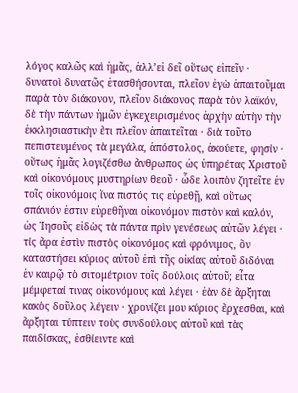λόγος καλῶς καὶ ἡμᾶς, ἀλλ’εἰ δεῖ οὕτως εἰπεῖν · δυνατοὶ δυνατῶς ἐτασθήσονται, πλεῖον ἐγὼ ἀπαιτοῦμαι παρὰ τὸν διάκονον, πλεῖον διάκονος παρὰ τὸν λαϊκόν, δὲ τὴν πάντων ἡμῶν ἐγκεχειρισμένος ἀρχὴν αὐτὴν τὴν ἐκκλησιαστικὴν ἔτι πλεῖον ἀπαιτεῖται · διὰ τοῦτο πεπιστευμένος τὰ μεγάλα, ἀπόστολος, ἀκούετε, φησίν · οὕτως ἡμᾶς λογιζέσθω ἄνθρωπος ὡς ὑπηρέτας Χριστοῦ καὶ οἰκονόμους μυστηρίων θεοῦ · ὧδε λοιπὸν ζητεῖτε ἐν τοῖς οἰκονόμοις ἵνα πιστός τις εὑρεθῇ, καὶ οὕτως σπάνιόν ἐστιν εὑρεθῆναι οἰκονόμον πιστὸν καὶ καλόν, ὡς Ἰησοῦς εἰδὼς τὰ πάντα πρὶν γενέσεως αὐτῶν λέγει · τίς ἄρα ἐστὶν πιστὸς οἰκονόμος καὶ φρόνιμος, ὃν καταστήσει κύριος αὐτοῦ ἐπὶ τῆς οἰκίας αὐτοῦ διδόναι ἐν καιρῷ τὸ σιτομέτριον τοῖς δούλοις αὐτοῦ; εἶτα μέμφεταί τινας οἰκονόμους καὶ λέγει · ἐὰν δὲ ἄρξηται κακὸς δοῦλος λέγειν · χρονίζει μου κύριος ἔρχεσθαι, καὶ ἄρξηται τύπτειν τοὺς συνδούλους αὐτοῦ καὶ τὰς παιδίσκας, ἐσθίειντε καὶ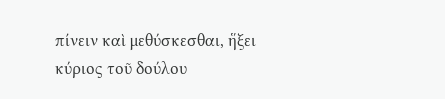πίνειν καὶ μεθύσκεσθαι, ἥξει κύριος τοῦ δούλου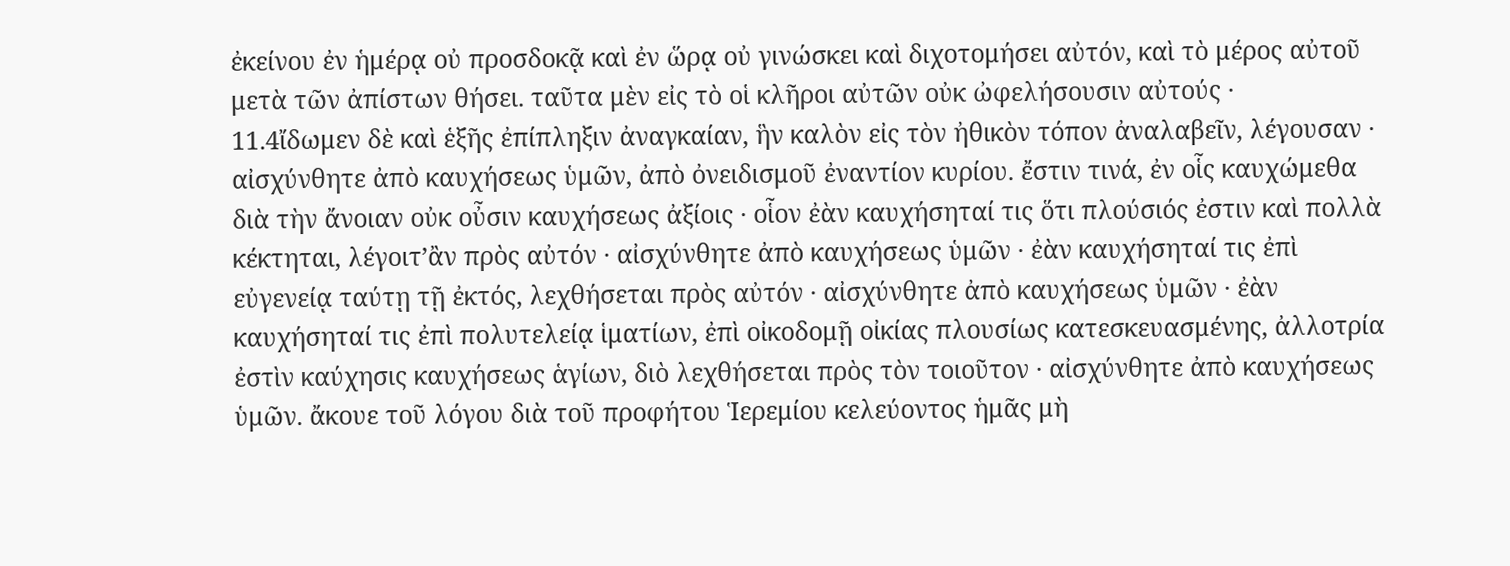ἐκείνου ἐν ἡμέρᾳ οὐ προσδοκᾷ καὶ ἐν ὥρᾳ οὐ γινώσκει καὶ διχοτομήσει αὐτόν, καὶ τὸ μέρος αὐτοῦ μετὰ τῶν ἀπίστων θήσει. ταῦτα μὲν εἰς τὸ οἱ κλῆροι αὐτῶν οὐκ ὠφελήσουσιν αὐτούς ·
11.4ἴδωμεν δὲ καὶ ἑξῆς ἐπίπληξιν ἀναγκαίαν, ἣν καλὸν εἰς τὸν ἠθικὸν τόπον ἀναλαβεῖν, λέγουσαν · αἰσχύνθητε ἀπὸ καυχήσεως ὑμῶν, ἀπὸ ὀνειδισμοῦ ἐναντίον κυρίου. ἔστιν τινά, ἐν οἷς καυχώμεθα διὰ τὴν ἄνοιαν οὐκ οὖσιν καυχήσεως ἀξίοις · οἷον ἐὰν καυχήσηταί τις ὅτι πλούσιός ἐστιν καὶ πολλὰ κέκτηται, λέγοιτ’ἂν πρὸς αὐτόν · αἰσχύνθητε ἀπὸ καυχήσεως ὑμῶν · ἐὰν καυχήσηταί τις ἐπὶ εὐγενείᾳ ταύτῃ τῇ ἐκτός, λεχθήσεται πρὸς αὐτόν · αἰσχύνθητε ἀπὸ καυχήσεως ὑμῶν · ἐὰν καυχήσηταί τις ἐπὶ πολυτελείᾳ ἱματίων, ἐπὶ οἰκοδομῇ οἰκίας πλουσίως κατεσκευασμένης, ἀλλοτρία ἐστὶν καύχησις καυχήσεως ἁγίων, διὸ λεχθήσεται πρὸς τὸν τοιοῦτον · αἰσχύνθητε ἀπὸ καυχήσεως ὑμῶν. ἄκουε τοῦ λόγου διὰ τοῦ προφήτου Ἱερεμίου κελεύοντος ἡμᾶς μὴ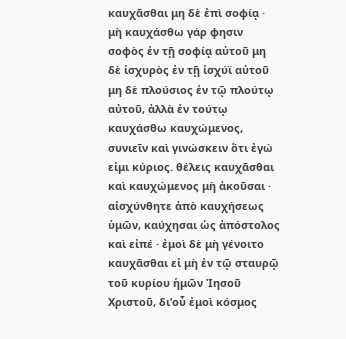καυχᾶσθαι μη δὲ ἐπὶ σοφίᾳ · μὴ καυχάσθω γάρ φησιν σοφὸς ἐν τῇ σοφίᾳ αὐτοῦ μη δὲ ἰσχυρὸς ἐν τῇ ἰσχύϊ αὐτοῦ μη δὲ πλούσιος ἐν τῷ πλούτῳ αὐτοῦ, ἀλλὰ ἐν τούτῳ καυχάσθω καυχώμενος, συνιεῖν καὶ γινώσκειν ὅτι ἐγώ εἰμι κύριος. θέλεις καυχᾶσθαι καὶ καυχώμενος μὴ ἀκοῦσαι · αἰσχύνθητε ἀπὸ καυχήσεως ὑμῶν, καύχησαι ὡς ἀπόστολος καὶ εἰπέ · ἐμοὶ δὲ μὴ γένοιτο καυχᾶσθαι εἰ μὴ ἐν τῷ σταυρῷ τοῦ κυρίου ἡμῶν Ἰησοῦ Χριστοῦ, δι’οὗ ἐμοὶ κόσμος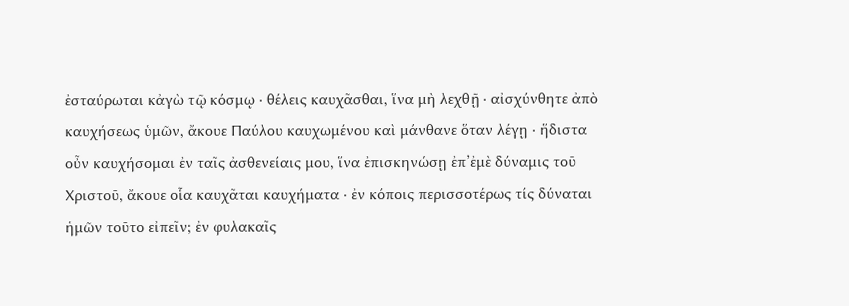ἐσταύρωται κἀγὼ τῷ κόσμῳ · θέλεις καυχᾶσθαι, ἵνα μὴ λεχθῇ · αἰσχύνθητε ἀπὸ καυχήσεως ὑμῶν, ἄκουε Παύλου καυχωμένου καὶ μάνθανε ὅταν λέγῃ · ἥδιστα οὖν καυχήσομαι ἐν ταῖς ἀσθενείαις μου, ἵνα ἐπισκηνώσῃ ἐπ’ἐμὲ δύναμις τοῦ Χριστοῦ, ἄκουε οἷα καυχᾶται καυχήματα · ἐν κόποις περισσοτέρως τίς δύναται ἡμῶν τοῦτο εἰπεῖν; ἐν φυλακαῖς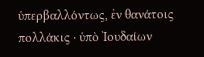ὑπερβαλλόντως, ἐν θανάτοις πολλάκις · ὑπὸ Ἰουδαίων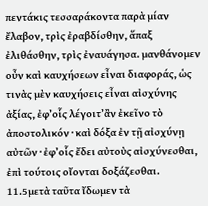πεντάκις τεσσαράκοντα παρὰ μίαν ἔλαβον, τρὶς ἐραβδίσθην, ἅπαξ ἐλιθάσθην, τρὶς ἐναυάγησα. μανθάνομεν οὖν καὶ καυχήσεων εἶναι διαφοράς, ὡς τινὰς μὲν καυχήσεις εἶναι αἰσχύνης ἀξίας, ἐφ’οἷς λέγοιτ’ἂν ἐκεῖνο τὸ ἀποστολικόν · καὶ δόξα ἐν τῇ αἰσχύνῃ αὐτῶν · ἐφ’οἷς ἔδει αὐτοὺς αἰσχύνεσθαι, ἐπὶ τούτοις οἴονται δοξάζεσθαι.
11.5μετὰ ταῦτα ἴδωμεν τὰ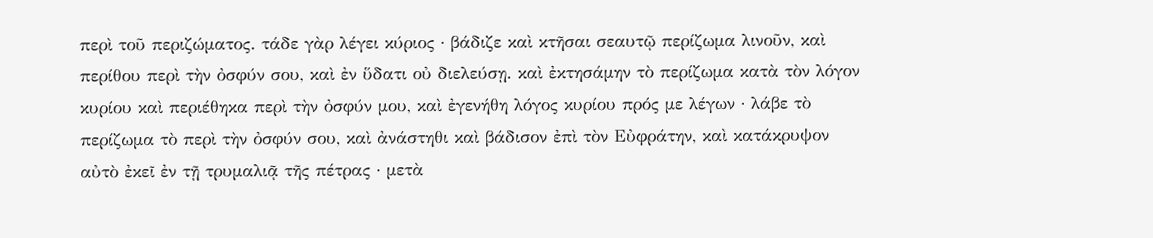περὶ τοῦ περιζώματος. τάδε γὰρ λέγει κύριος · βάδιζε καὶ κτῆσαι σεαυτῷ περίζωμα λινοῦν, καὶ περίθου περὶ τὴν ὀσφύν σου, καὶ ἐν ὕδατι οὐ διελεύσῃ. καὶ ἐκτησάμην τὸ περίζωμα κατὰ τὸν λόγον κυρίου καὶ περιέθηκα περὶ τὴν ὀσφύν μου, καὶ ἐγενήθη λόγος κυρίου πρός με λέγων · λάβε τὸ περίζωμα τὸ περὶ τὴν ὀσφύν σου, καὶ ἀνάστηθι καὶ βάδισον ἐπὶ τὸν Εὐφράτην, καὶ κατάκρυψον αὐτὸ ἐκεῖ ἐν τῇ τρυμαλιᾷ τῆς πέτρας · μετὰ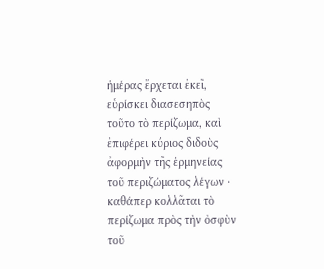ἡμέρας ἔρχεται ἐκεῖ, εὑρίσκει διασεσηπὸς τοῦτο τὸ περίζωμα, καὶ ἐπιφέρει κύριος διδοὺς ἀφορμὴν τῆς ἑρμηνείας τοῦ περιζώματος λέγων · καθάπερ κολλᾶται τὸ περίζωμα πρὸς τὴν ὀσφὺν τοῦ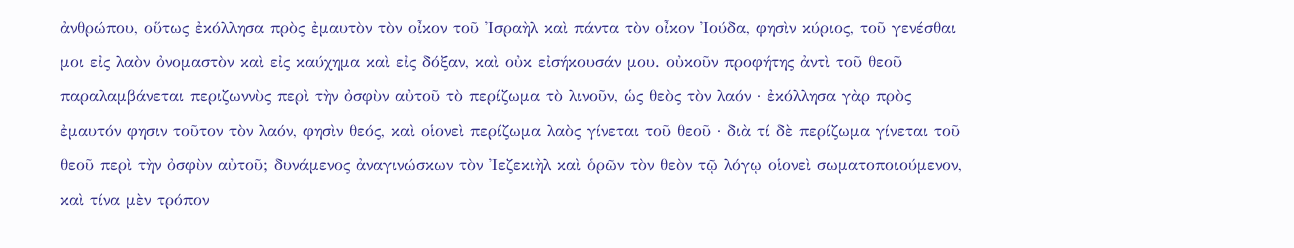ἀνθρώπου, οὕτως ἐκόλλησα πρὸς ἐμαυτὸν τὸν οἶκον τοῦ Ἰσραὴλ καὶ πάντα τὸν οἶκον Ἰούδα, φησὶν κύριος, τοῦ γενέσθαι μοι εἰς λαὸν ὀνομαστὸν καὶ εἰς καύχημα καὶ εἰς δόξαν, καὶ οὐκ εἰσήκουσάν μου. οὐκοῦν προφήτης ἀντὶ τοῦ θεοῦ παραλαμβάνεται περιζωννὺς περὶ τὴν ὀσφὺν αὐτοῦ τὸ περίζωμα τὸ λινοῦν, ὡς θεὸς τὸν λαόν · ἐκόλλησα γὰρ πρὸς ἐμαυτόν φησιν τοῦτον τὸν λαόν, φησὶν θεός, καὶ οἱονεὶ περίζωμα λαὸς γίνεται τοῦ θεοῦ · διὰ τί δὲ περίζωμα γίνεται τοῦ θεοῦ περὶ τὴν ὀσφὺν αὐτοῦ; δυνάμενος ἀναγινώσκων τὸν Ἰεζεκιὴλ καὶ ὁρῶν τὸν θεὸν τῷ λόγῳ οἱονεὶ σωματοποιούμενον, καὶ τίνα μὲν τρόπον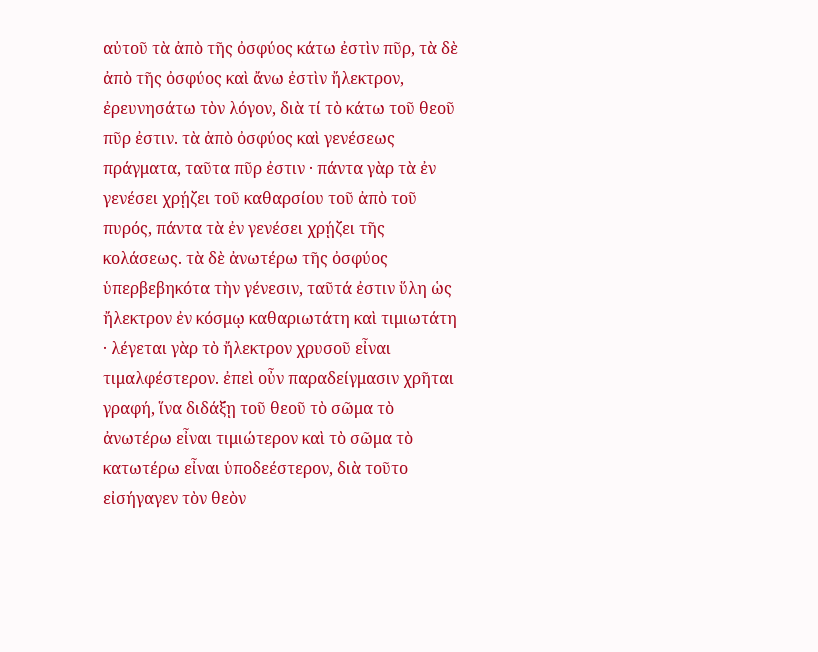αὐτοῦ τὰ ἀπὸ τῆς ὀσφύος κάτω ἐστὶν πῦρ, τὰ δὲ ἀπὸ τῆς ὀσφύος καὶ ἄνω ἐστὶν ἤλεκτρον, ἐρευνησάτω τὸν λόγον, διὰ τί τὸ κάτω τοῦ θεοῦ πῦρ ἐστιν. τὰ ἀπὸ ὀσφύος καὶ γενέσεως πράγματα, ταῦτα πῦρ ἐστιν · πάντα γὰρ τὰ ἐν γενέσει χρῄζει τοῦ καθαρσίου τοῦ ἀπὸ τοῦ πυρός, πάντα τὰ ἐν γενέσει χρῄζει τῆς κολάσεως. τὰ δὲ ἀνωτέρω τῆς ὀσφύος ὑπερβεβηκότα τὴν γένεσιν, ταῦτά ἐστιν ὕλη ὡς ἤλεκτρον ἐν κόσμῳ καθαριωτάτη καὶ τιμιωτάτη · λέγεται γὰρ τὸ ἤλεκτρον χρυσοῦ εἶναι τιμαλφέστερον. ἐπεὶ οὖν παραδείγμασιν χρῆται γραφή, ἵνα διδάξῃ τοῦ θεοῦ τὸ σῶμα τὸ ἀνωτέρω εἶναι τιμιώτερον καὶ τὸ σῶμα τὸ κατωτέρω εἶναι ὑποδεέστερον, διὰ τοῦτο εἰσήγαγεν τὸν θεὸν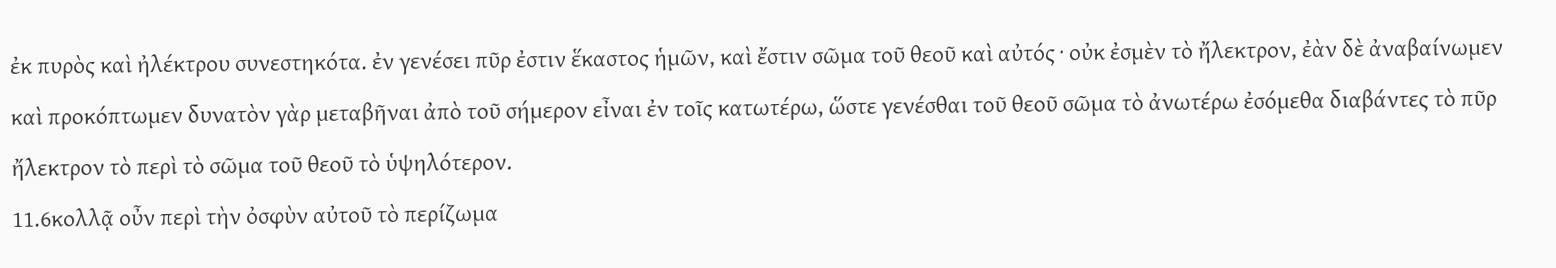ἐκ πυρὸς καὶ ἠλέκτρου συνεστηκότα. ἐν γενέσει πῦρ ἐστιν ἕκαστος ἡμῶν, καὶ ἔστιν σῶμα τοῦ θεοῦ καὶ αὐτός · οὐκ ἐσμὲν τὸ ἤλεκτρον, ἐὰν δὲ ἀναβαίνωμεν καὶ προκόπτωμεν δυνατὸν γὰρ μεταβῆναι ἀπὸ τοῦ σήμερον εἶναι ἐν τοῖς κατωτέρω, ὥστε γενέσθαι τοῦ θεοῦ σῶμα τὸ ἀνωτέρω ἐσόμεθα διαβάντες τὸ πῦρ ἤλεκτρον τὸ περὶ τὸ σῶμα τοῦ θεοῦ τὸ ὑψηλότερον.
11.6κολλᾷ οὖν περὶ τὴν ὀσφὺν αὐτοῦ τὸ περίζωμα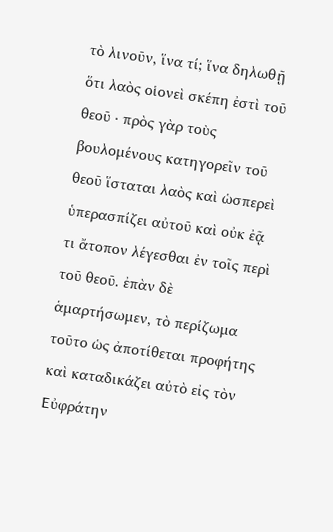τὸ λινοῦν, ἵνα τί; ἵνα δηλωθῇ ὅτι λαὸς οἱονεὶ σκέπη ἐστὶ τοῦ θεοῦ · πρὸς γὰρ τοὺς βουλομένους κατηγορεῖν τοῦ θεοῦ ἵσταται λαὸς καὶ ὡσπερεὶ ὑπερασπίζει αὐτοῦ καὶ οὐκ ἐᾷ τι ἄτοπον λέγεσθαι ἐν τοῖς περὶ τοῦ θεοῦ. ἐπὰν δὲ ἁμαρτήσωμεν, τὸ περίζωμα τοῦτο ὡς ἀποτίθεται προφήτης καὶ καταδικάζει αὐτὸ εἰς τὸν Εὐφράτην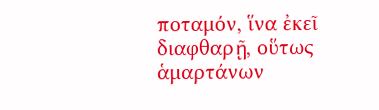ποταμόν, ἵνα ἐκεῖ διαφθαρῇ, οὕτως ἁμαρτάνων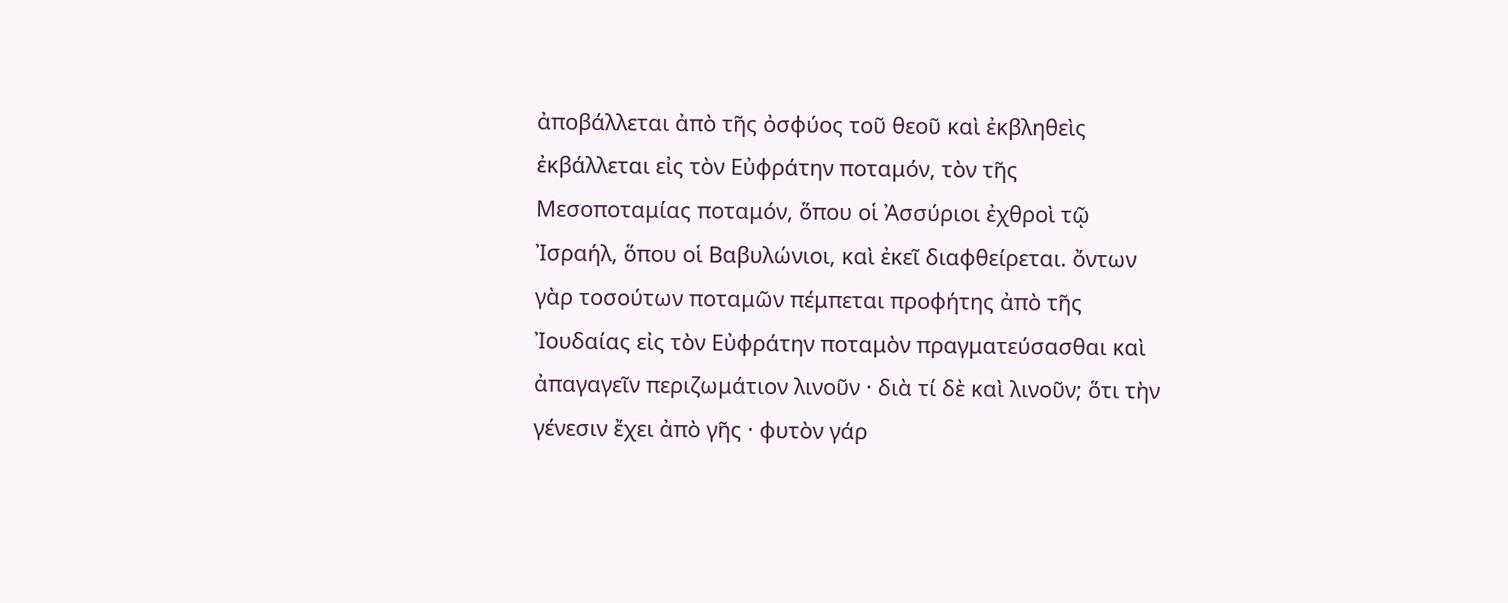ἀποβάλλεται ἀπὸ τῆς ὀσφύος τοῦ θεοῦ καὶ ἐκβληθεὶς ἐκβάλλεται εἰς τὸν Εὐφράτην ποταμόν, τὸν τῆς Μεσοποταμίας ποταμόν, ὅπου οἱ Ἀσσύριοι ἐχθροὶ τῷ Ἰσραήλ, ὅπου οἱ Βαβυλώνιοι, καὶ ἐκεῖ διαφθείρεται. ὄντων γὰρ τοσούτων ποταμῶν πέμπεται προφήτης ἀπὸ τῆς Ἰουδαίας εἰς τὸν Εὐφράτην ποταμὸν πραγματεύσασθαι καὶ ἀπαγαγεῖν περιζωμάτιον λινοῦν · διὰ τί δὲ καὶ λινοῦν; ὅτι τὴν γένεσιν ἔχει ἀπὸ γῆς · φυτὸν γάρ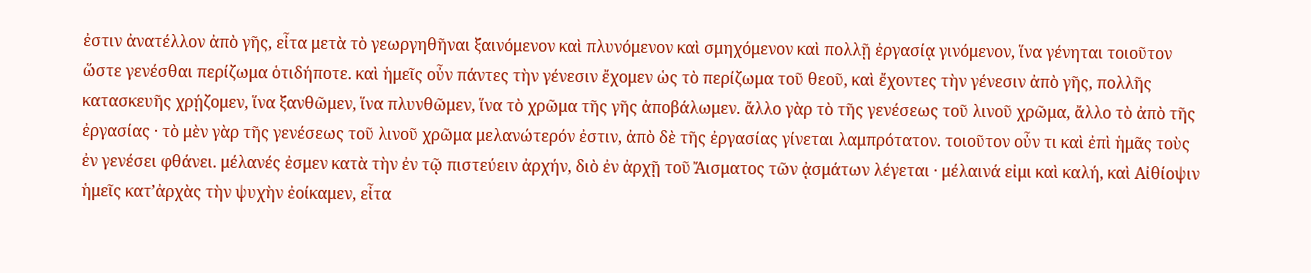ἐστιν ἀνατέλλον ἀπὸ γῆς, εἶτα μετὰ τὸ γεωργηθῆναι ξαινόμενον καὶ πλυνόμενον καὶ σμηχόμενον καὶ πολλῇ ἐργασίᾳ γινόμενον, ἵνα γένηται τοιοῦτον ὥστε γενέσθαι περίζωμα ὁτιδήποτε. καὶ ἡμεῖς οὖν πάντες τὴν γένεσιν ἔχομεν ὡς τὸ περίζωμα τοῦ θεοῦ, καὶ ἔχοντες τὴν γένεσιν ἀπὸ γῆς, πολλῆς κατασκευῆς χρῄζομεν, ἵνα ξανθῶμεν, ἵνα πλυνθῶμεν, ἵνα τὸ χρῶμα τῆς γῆς ἀποβάλωμεν. ἄλλο γὰρ τὸ τῆς γενέσεως τοῦ λινοῦ χρῶμα, ἄλλο τὸ ἀπὸ τῆς ἐργασίας · τὸ μὲν γὰρ τῆς γενέσεως τοῦ λινοῦ χρῶμα μελανώτερόν ἐστιν, ἀπὸ δὲ τῆς ἐργασίας γίνεται λαμπρότατον. τοιοῦτον οὖν τι καὶ ἐπὶ ἡμᾶς τοὺς ἐν γενέσει φθάνει. μέλανές ἐσμεν κατὰ τὴν ἐν τῷ πιστεύειν ἀρχήν, διὸ ἐν ἀρχῇ τοῦ Ἄισματος τῶν ᾀσμάτων λέγεται · μέλαινά εἰμι καὶ καλή, καὶ Αἰθίοψιν ἡμεῖς κατ’ἀρχὰς τὴν ψυχὴν ἐοίκαμεν, εἶτα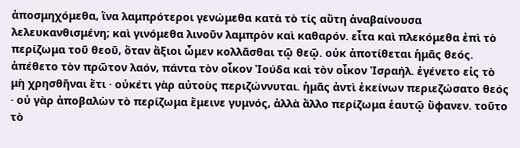ἀποσμηχόμεθα, ἵνα λαμπρότεροι γενώμεθα κατὰ τὸ τίς αὕτη ἀναβαίνουσα λελευκανθισμένη; καὶ γινόμεθα λινοῦν λαμπρὸν καὶ καθαρόν. εἶτα καὶ πλεκόμεθα ἐπὶ τὸ περίζωμα τοῦ θεοῦ, ὅταν ἄξιοι ὦμεν κολλᾶσθαι τῷ θεῷ. οὐκ ἀποτίθεται ἡμᾶς θεός. ἀπέθετο τὸν πρῶτον λαόν, πάντα τὸν οἶκον Ἰούδα καὶ τὸν οἶκον Ἰσραήλ. ἐγένετο εἰς τὸ μὴ χρησθῆναι ἔτι · οὐκέτι γὰρ αὐτοὺς περιζώννυται. ἡμᾶς ἀντὶ ἐκείνων περιεζώσατο θεός · οὐ γὰρ ἀποβαλὼν τὸ περίζωμα ἔμεινε γυμνός, ἀλλὰ ἄλλο περίζωμα ἑαυτῷ ὕφανεν. τοῦτο τὸ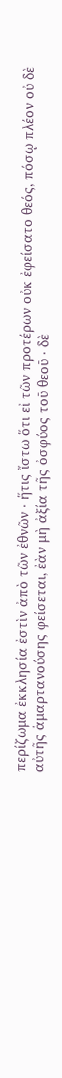περίζωμα ἐκκλησία ἐστὶν ἀπὸ τῶν ἐθνῶν · ἥτις ἴστω ὅτι εἰ τῶν προτέρων οὐκ ἐφείσατο θεός, πόσῳ πλέον οὐ δὲ αὐτῆς ἁμαρτανούσης φείσεται, ἐὰν μὴ ἀξία τῆς ὀσφύος τοῦ θεοῦ · δὲ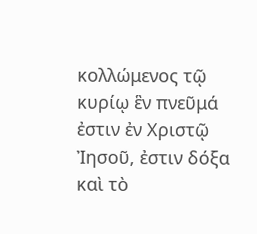κολλώμενος τῷ κυρίῳ ἓν πνεῦμά ἐστιν ἐν Χριστῷ Ἰησοῦ, ἐστιν δόξα καὶ τὸ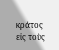κράτος εἰς τοὺς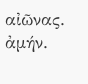αἰῶνας. ἀμήν.